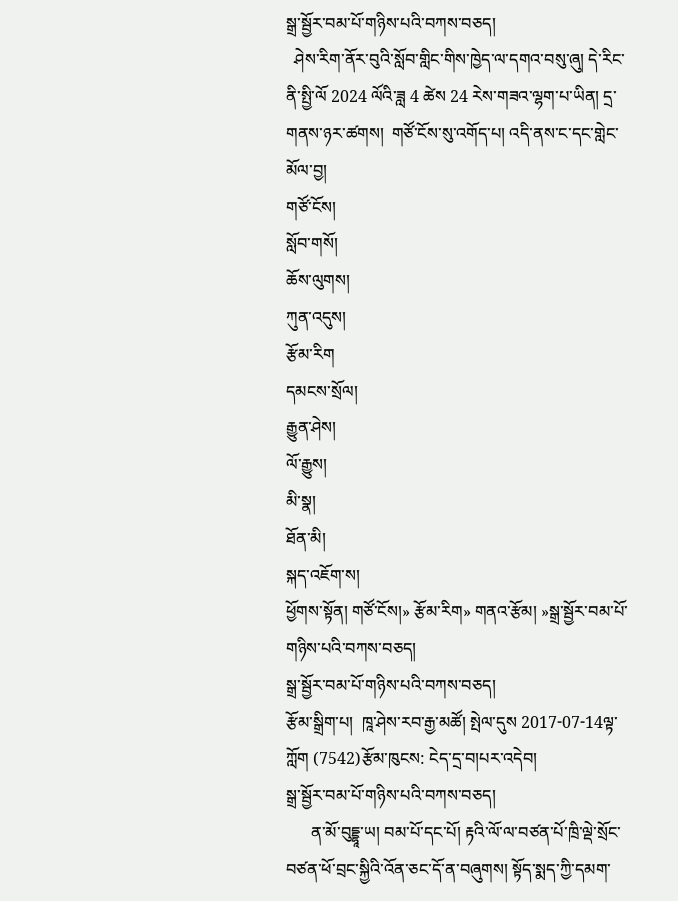སྒྲ་སྦྱོར་བམ་པོ་གཉིས་པའི་བཀས་བཅད།
  ཤེས་རིག་ནོར་བུའི་སློབ་གླིང་གིས་ཁྱེད་ལ་དགའ་བསུ་ཞུ། དེ་རིང་ནི་སྤྱི་ལོ 2024 ལོའི་ཟླ 4 ཚེས 24 རེས་གཟའ་ལྷག་པ་ཡིན། དྲ་གནས་ཉར་ཚགས།  གཙོ་ངོས་སུ་འགོད་པ། འདི་ནས་ང་དང་གླེང་མོལ་བྱ།
གཙོ་ངོས།
སློབ་གསོ།
ཆོས་ལུགས།
ཀུན་འདུས།
རྩོམ་རིག
དམངས་སྲོལ།
རྒྱུན་ཤེས།
ལོ་རྒྱུས།
མི་སྣ།
ཐོན་མི།
སྐད་འཇོག་ས།
ཕྱོགས་སྟོན། གཙོ་ངོས།» རྩོམ་རིག» གནའ་རྩོམ། »སྒྲ་སྦྱོར་བམ་པོ་གཉིས་པའི་བཀས་བཅད།
སྒྲ་སྦྱོར་བམ་པོ་གཉིས་པའི་བཀས་བཅད།
རྩོམ་སྒྲིག་པ།  ཁཱ་ཤེས་རབ་རྒྱ་མཚོ། སྤེལ་དུས 2017-07-14ལྟ་ཀློག (7542)རྩོམ་ཁུངས: ངེད་དྲ་བ།པར་འདེབ།
སྒྲ་སྦྱོར་བམ་པོ་གཉིས་པའི་བཀས་བཅད།
      ན་མོ་བུདྡྷཱ་ཡ། བམ་པོ་དང་པོ། རྟའི་ལོ་ལ་བཙན་པོ་ཁྲི་ལྡེ་སྲོང་བཙན་ཕོ་བྲང་སྐྱིའི་འོན་ཅང་དོ་ན་བཞུགས། སྟོད་སྨད་ཀྱི་དམག་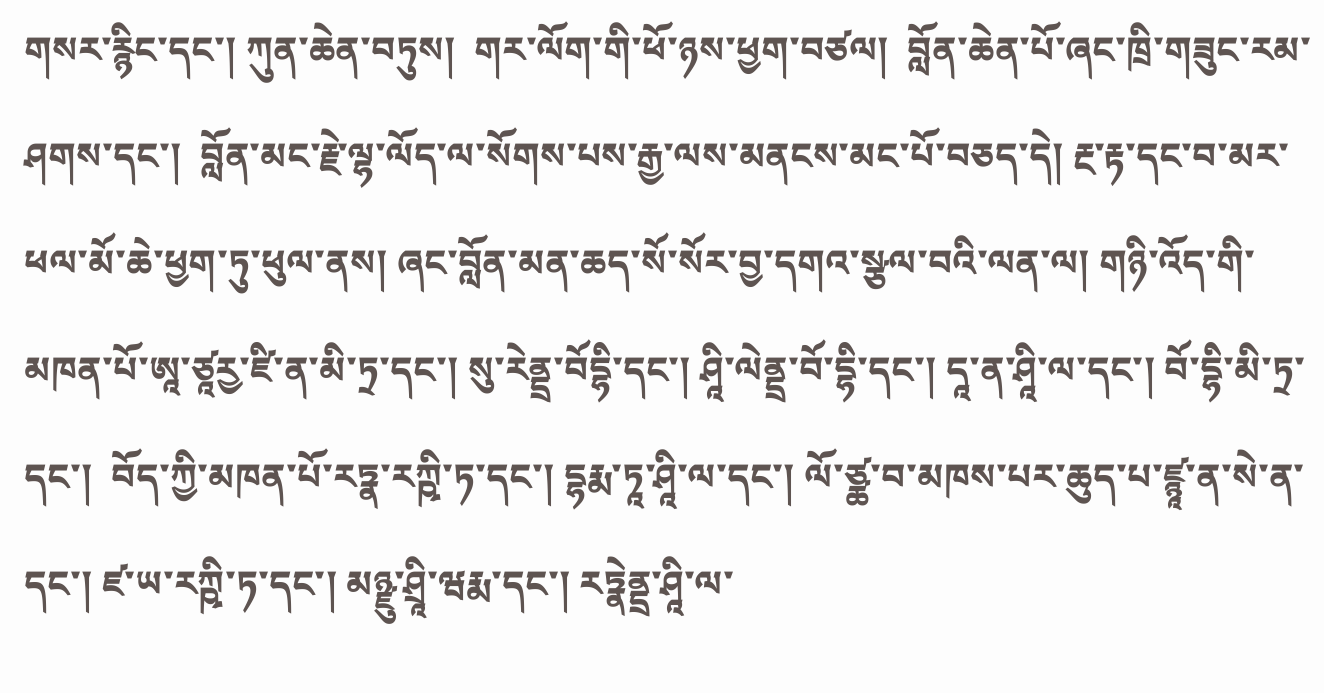གསར་རྙིང་དང་། ཀུན་ཆེན་བཏུས།  གར་ལོག་གི་ཕོ་ཉས་ཕྱག་བཙལ།  བློན་ཆེན་པོ་ཞང་ཁྲི་གཟུང་རམ་ཤགས་དང་།  བློན་མང་རྗེ་ལྷ་ལོད་ལ་སོགས་པས་རྒྱ་ལས་མནངས་མང་པོ་བཅད་དེ། རྔ་རྟ་དང་བ་མར་ཕལ་མོ་ཆེ་ཕྱག་ཏུ་ཕུལ་ནས། ཞང་བློན་མན་ཆད་སོ་སོར་བྱ་དགའ་སྩལ་བའི་ལན་ལ། གཉི་འོད་གི་མཁན་པོ་ཨཱ་ཙཱརྱ་ཛི་ན་མི་ཏྲ་དང་། སུ་རེནྡྲ་བོདྷི་དང་། ཤཱི་ལེནྡྲ་བོ་དྷི་དང་། དཱ་ན་ཤཱི་ལ་དང་། བོ་དྷི་མི་ཏྲ་དང་།  བོད་ཀྱི་མཁན་པོ་རཏྣ་རཀྵི་ཏ་དང་། དྷརྨ་ཏཱ་ཤཱི་ལ་དང་། ལོ་ཙྪ་བ་མཁས་པར་ཆུད་པ་ཛྙཱ་ན་སེ་ན་དང་། ཛ་ཡ་རཀྵི་ཏ་དང་། མཉྫུ་ཤྲཱི་ཝརྨ་དང་། རཏྣེནྡྲ་ཤཱི་ལ་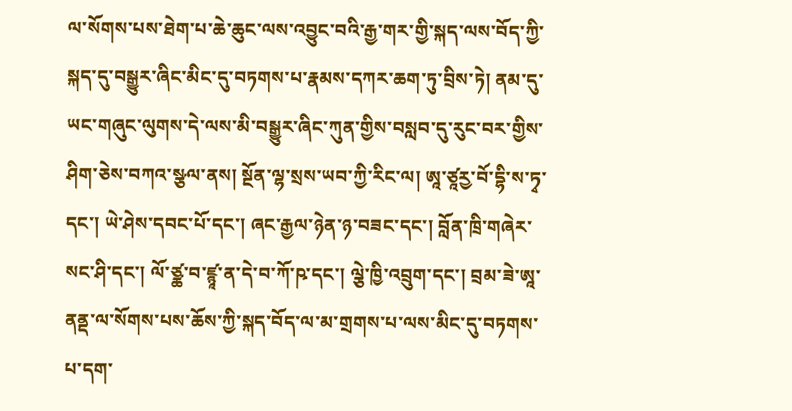ལ་སོགས་པས་ཐེག་པ་ཆེ་ཆུང་ལས་འབྱུང་བའི་རྒྱ་གར་གྱི་སྐད་ལས་བོད་ཀྱི་སྐད་དུ་བསྒྱུར་ཞིང་མིང་དུ་བཏགས་པ་རྣམས་དཀར་ཆག་ཏུ་བྲིས་ཏེ། ནམ་དུ་ཡང་གཞུང་ལུགས་དེ་ལས་མི་བསྒྱུར་ཞིང་ཀུན་གྱིས་བསླབ་དུ་རུང་བར་གྱིས་ཤིག་ཅེས་བཀའ་སྩལ་ནས། སྔོན་ལྷ་སྲས་ཡབ་ཀྱི་རིང་ལ། ཨཱ་ཙཱརྱ་བོ་དྷི་ས་ཏྭ་དང་། ཡེ་ཤེས་དབང་པོ་དང་། ཞང་རྒྱལ་ཉེན་ཉ་བཟང་དང་། བློན་ཁྲི་གཞེར་སང་ཤི་དང་། ལོ་ཙྪ་བ་ཛྙཱ་ན་དེ་བ་ཀོ་ཥ་དང་། ལྕེ་ཁྱི་འབྲུག་དང་། བྲམ་ཟེ་ཨཱ་ནནྡ་ལ་སོགས་པས་ཆོས་ཀྱི་སྐད་བོད་ལ་མ་གྲགས་པ་ལས་མིང་དུ་བཏགས་པ་དག་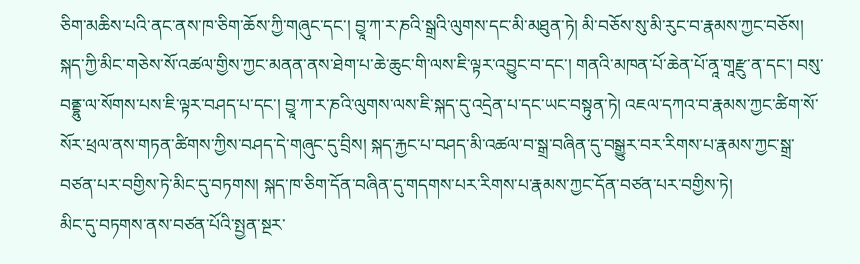ཅིག་མཆིས་པའི་ནང་ནས་ཁ་ཅིག་ཆོས་ཀྱི་གཞུང་དང་། བྱཱ་ཀ་ར་ཎའི་སྒྲའི་ལུགས་དང་མི་མཐུན་ཏེ། མི་བཅོས་སུ་མི་རུང་བ་རྣམས་ཀྱང་བཅོས། སྐད་ཀྱི་མིང་གཅེས་སོ་འཚལ་གྱིས་ཀྱང་མནན་ནས་ཐེག་པ་ཆེ་ཆུང་གི་ལས་ཇི་ལྟར་འབྱུང་བ་དང་། གནའི་མཁན་པོ་ཆེན་པོ་ནཱ་གཱརྫུ་ན་དང་། བསུ་བནྡྷུ་ལ་སོགས་པས་ཇི་ལྟར་བཤད་པ་དང་། བྱཱ་ཀ་ར་ཎའི་ལུགས་ལས་ཇི་སྐད་དུ་འདྲེན་པ་དང་ཡང་བསྟུན་ཏེ། འཇལ་དཀའ་བ་རྣམས་ཀྱང་ཚིག་སོ་སོར་ཕྲལ་ནས་གཏན་ཚིགས་ཀྱིས་བཤད་དེ་གཞུང་དུ་བྲིས། སྐད་རྐྱང་པ་བཤད་མི་འཚལ་བ་སྒྲ་བཞིན་དུ་བསྒྱུར་བར་རིགས་པ་རྣམས་ཀྱང་སྒྲ་བཙན་པར་བགྱིས་ཏེ་མིང་དུ་བཏགས། སྐད་ཁ་ཅིག་དོན་བཞིན་དུ་གདགས་པར་རིགས་པ་རྣམས་ཀྱང་དོན་བཙན་པར་བགྱིས་ཏེ།
མིང་དུ་བཏགས་ནས་བཙན་པོའི་སྤྱན་སྔར་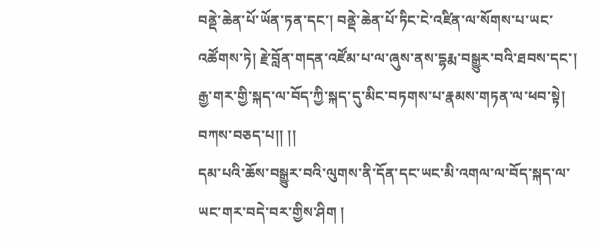བནྡེ་ཆེན་པོ་ཡོན་ཏན་དང་། བནྡེ་ཆེན་པོ་ཏིང་ངེ་འཛིན་ལ་སོགས་པ་ཡང་འཚོགས་ཏེ། རྗེ་བློན་གདན་འཛོམ་པ་ལ་ཞུས་ནས་དྷརྨ་བསྒྱུར་བའི་ཐབས་དང་། རྒྱ་གར་གྱི་སྐད་ལ་བོད་ཀྱི་སྐད་དུ་མིང་བཏགས་པ་རྣམས་གཏན་ལ་ཕབ་སྟེ། བཀས་བཅད་པ།། །།
དམ་པའི་ཆོས་བསྒྱུར་བའི་ལུགས་ནི་དོན་དང་ཡང་མི་འགལ་ལ་བོད་སྐད་ལ་ཡང་གར་བདེ་བར་གྱིས་ཤིག །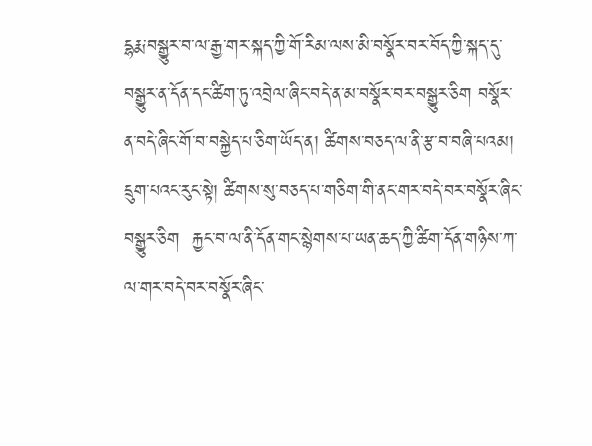དྷརྨ་བསྒྱུར་བ་ལ་རྒྱ་གར་སྐད་ཀྱི་གོ་རིམ་ལས་མི་བསྣོར་བར་བོད་ཀྱི་སྐད་དུ་བསྒྱུར་ན་དོན་དང་ཚིག་ཏུ་འབྲེལ་ཞིང་བདེ་ན་མ་བསྣོར་བར་བསྒྱུར་ཅིག བསྣོར་ན་བདེ་ཞིང་གོ་བ་བསྐྱེད་པ་ཅིག་ཡོད་ན། ཚིགས་བཅད་ལ་ནི་རྩ་བ་བཞི་པའམ། དྲུག་པའང་རུང་སྟེ། ཚིགས་སུ་བཅད་པ་གཅིག་གི་ནང་གར་བདེ་བར་བསྣོར་ཞིང་བསྒྱུར་ཅིག  རྐྱང་བ་ལ་ནི་དོན་གང་སྙེགས་པ་ཡན་ཆད་ཀྱི་ཚིག་དོན་གཉིས་ཀ་ལ་གར་བདེ་བར་བསྣོར་ཞིང་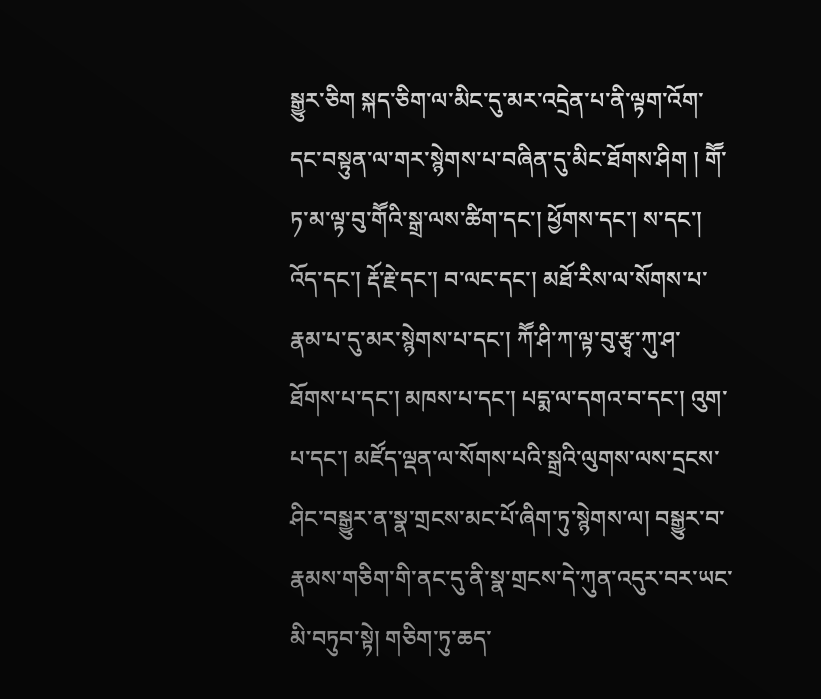སྒྱུར་ཅིག སྐད་ཅིག་ལ་མིང་དུ་མར་འདྲེན་པ་ནི་ལྟག་འོག་དང་བསྟུན་ལ་གར་སྙེགས་པ་བཞིན་དུ་མིང་ཐོགས་ཤིག ། གཽ་ཏ་མ་ལྟ་བུ་གཽའི་སྒྲ་ལས་ཚིག་དང་། ཕྱོགས་དང་། ས་དང་། འོད་དང་། རྡོ་རྗེ་དང་། བ་ལང་དང་། མཐོ་རིས་ལ་སོགས་པ་རྣམ་པ་དུ་མར་སྙེགས་པ་དང་། ཀཽ་ཤི་ཀ་ལྟ་བུ་རྩྭ་ཀུ་ཤ་ཐོགས་པ་དང་། མཁས་པ་དང་། པདྨ་ལ་དགའ་བ་དང་། འུག་པ་དང་། མཛོད་ལྡན་ལ་སོགས་པའི་སྒྲའི་ལུགས་ལས་དྲངས་ཤིང་བསྒྱུར་ན་སྣ་གྲངས་མང་པོ་ཞིག་ཏུ་སྙེགས་ལ། བསྒྱུར་བ་རྣམས་གཅིག་གི་ནང་དུ་ནི་སྣ་གྲངས་དེ་ཀུན་འདུར་བར་ཡང་མི་བཏུབ་སྟེ། གཅིག་ཏུ་ཆད་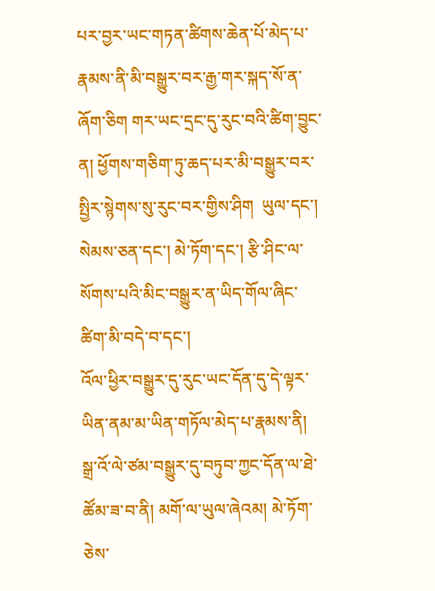པར་བྱར་ཡང་གཏན་ཚིགས་ཆེན་པོ་མེད་པ་རྣམས་ནི་མི་བསྒྱུར་བར་རྒྱ་གར་སྐད་སོ་ན་ཞོག་ཅིག གར་ཡང་དྲང་དུ་རུང་བའི་ཚིག་བྱུང་ན། ཕྱོགས་གཅིག་ཏུ་ཆད་པར་མི་བསྒྱུར་བར་སྤྱིར་སྙེགས་སུ་རུང་བར་གྱིས་ཤིག  ཡུལ་དང་། སེམས་ཅན་དང་། མེ་ཏོག་དང་། རྩི་ཤིང་ལ་སོགས་པའི་མིང་བསྒྱུར་ན་ཡིད་གོལ་ཞིང་ཚིག་མི་བདེ་བ་དང་།
འོལ་ཕྱིར་བསྒྱུར་དུ་རུང་ཡང་དོན་དུ་དེ་ལྟར་ཡིན་ནམ་མ་ཡིན་གཏོལ་མེད་པ་རྣམས་ནི།   སྒྲ་འོ་ལེ་ཙམ་བསྒྱུར་དུ་བཏུབ་ཀྱང་དོན་ལ་ཐེ་ཚོམ་ཟ་བ་ནི། མགོ་ལ་ཡུལ་ཞེའམ། མེ་ཏོག་ཅེས་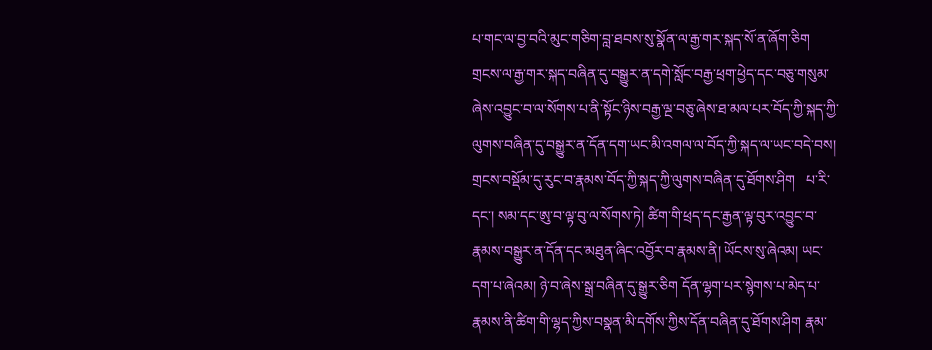པ་གང་ལ་བྱ་བའི་མུང་གཅིག་བླ་ཐབས་སུ་སྣོན་ལ་རྒྱ་གར་སྐད་སོ་ན་ཞོག་ཅིག    གྲངས་ལ་རྒྱ་གར་སྐད་བཞིན་དུ་བསྒྱུར་ན་དགེ་སློང་བརྒྱ་ཕྲག་ཕྱེད་དང་བཅུ་གསུམ་ཞེས་འབྱུང་བ་ལ་སོགས་པ་ནི་སྟོང་ཉིས་བརྒྱ་ལྔ་བཅུ་ཞེས་ཐ་མལ་པར་བོད་ཀྱི་སྐད་ཀྱི་ལུགས་བཞིན་དུ་བསྒྱུར་ན་དོན་དག་ཡང་མི་འགལ་ལ་བོད་ཀྱི་སྐད་ལ་ཡང་བདེ་བས། གྲངས་བསྡོམ་དུ་རུང་བ་རྣམས་བོད་ཀྱི་སྐད་ཀྱི་ལུགས་བཞིན་དུ་ཐོགས་ཤིག   པ་རི་དང་། སམ་དང་ཨུ་བ་ལྟ་བུ་ལ་སོགས་ཏེ། ཚིག་གི་ཕྲད་དང་རྒྱན་ལྟ་བུར་འབྱུང་བ་རྣམས་བསྒྱུར་ན་དོན་དང་མཐུན་ཞིང་འབྱོར་བ་རྣམས་ནི། ཡོངས་སུ་ཞེའམ། ཡང་དག་པ་ཞེའམ། ཉེ་བ་ཞེས་སྒྲ་བཞིན་དུ་སྒྱུར་ཅིག དོན་ལྷག་པར་སྙེགས་པ་མེད་པ་རྣམས་ནི་ཚིག་གི་ལྷད་ཀྱིས་བསྣན་མི་དགོས་ཀྱིས་དོན་བཞིན་དུ་ཐོགས་ཤིག རྣམ་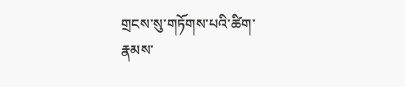གྲངས་སུ་གཏོགས་པའི་ཚིག་རྣམས་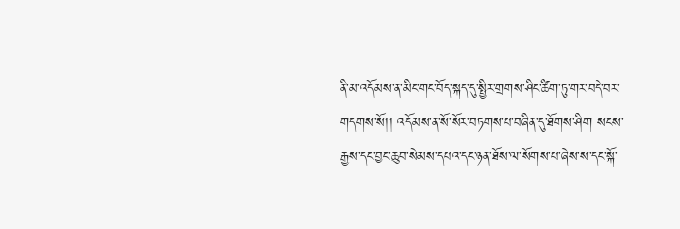ནི་མ་འདོམས་ན་མིང་གང་བོད་སྐད་དུ་སྤྱིར་གྲགས་ཤིང་ཚིག་ཏུ་གར་བདེ་བར་གདགས་སོ།། འདོམས་ན་སོ་སོར་བཏགས་པ་བཞིན་དུ་ཐོགས་ཤིག སངས་རྒྱས་དང་བྱང་ཆུབ་སེམས་དཔའ་དང་ཉན་ཐོས་ལ་སོགས་པ་ཞེས་ས་དང་སྐོ་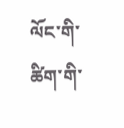ལོང་གི་ཚིག་གི་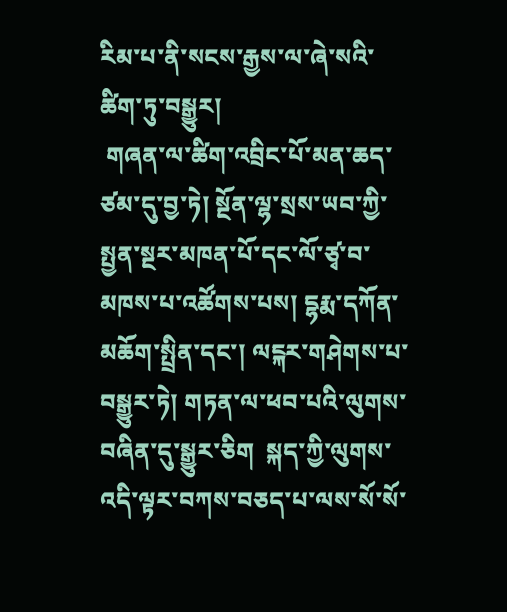རིམ་པ་ནི་སངས་རྒྱས་ལ་ཞེ་སའི་ཚིག་ཏུ་བསྒྱུར།
 གཞན་ལ་ཚིག་འབྲིང་པོ་མན་ཆད་ཙམ་དུ་བྱ་ཏེ། སྔོན་ལྷ་སྲས་ཡབ་ཀྱི་སྤྱན་སྔར་མཁན་པོ་དང་ལོ་ཙྭ་བ་མཁས་པ་འཚོགས་པས། དྷརྨ་དཀོན་མཆོག་སྤྲིན་དང་། ལངྐར་གཤེགས་པ་བསྒྱུར་ཏེ། གཏན་ལ་ཕབ་པའི་ལུགས་བཞིན་དུ་སྒྱུར་ཅིག  སྐད་ཀྱི་ལུགས་འདི་ལྟར་བཀས་བཅད་པ་ལས་སོ་སོ་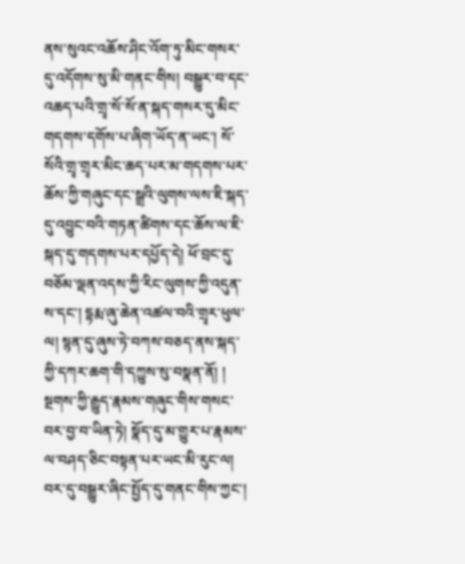ནས་སུའང་འཆོས་ཤིང་འོག་ཏུ་མིང་གསར་དུ་འདོགས་སུ་མི་གནང་གིས། བསྒྱུར་བ་དང་འཆད་པའི་གྲྭ་སོ་སོ་ན་སྐད་གསར་དུ་མིང་གདགས་དགོས་པ་ཞིག་ཡོད་ན་ཡང་། སོ་སོའི་གྲྭ་གྲྭར་མིང་ཆད་པར་མ་གདགས་པར་ཆོས་ཀྱི་གཞུང་དང་སྒྲའི་ལུགས་ལས་ཇི་སྐད་དུ་འབྱུང་བའི་གཏན་ཚིགས་དང་ཆོས་ལ་ཇི་སྐད་དུ་གདགས་པར་དཔྱོད་དེ། ཕོ་བྲང་དུ་བཅོམ་ལྡན་འདས་ཀྱི་རིང་ལུགས་ཀྱི་འདུན་ས་དང་། དྷརྨ་ཞུ་ཆེན་འཚལ་བའི་གྲྭར་ཕུལ་ལ། སྙན་དུ་ཞུས་ཏེ་བཀས་བཅད་ནས་སྐད་ཀྱི་དཀར་ཆག་གི་དཀྱུས་སུ་བསྣན་ནོ། ། སྔགས་ཀྱི་རྒྱུད་རྣམས་གཞུང་གིས་གསང་བར་བྱ་བ་ཡིན་ཏེ། སྣོད་དུ་མ་གྱུར་པ་རྣམས་ལ་བཤད་ཅིང་བསྟན་པར་ཡང་མི་རུང་ལ། བར་དུ་བསྒྱུར་ཞིང་སྤྱོད་དུ་གནང་གིས་ཀྱང་།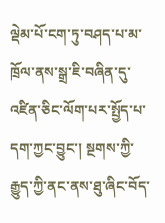ལྡེམ་པོ་ངག་ཏུ་བཤད་པ་མ་ཁྲོལ་ནས་སྒྲ་ཇི་བཞིན་དུ་འཛིན་ཅིང་ལོག་པར་སྤྱོད་པ་དག་ཀྱང་བྱུང་། སྔགས་ཀྱི་རྒྱུད་ཀྱི་ནང་ནས་ཐུ་ཞིང་བོད་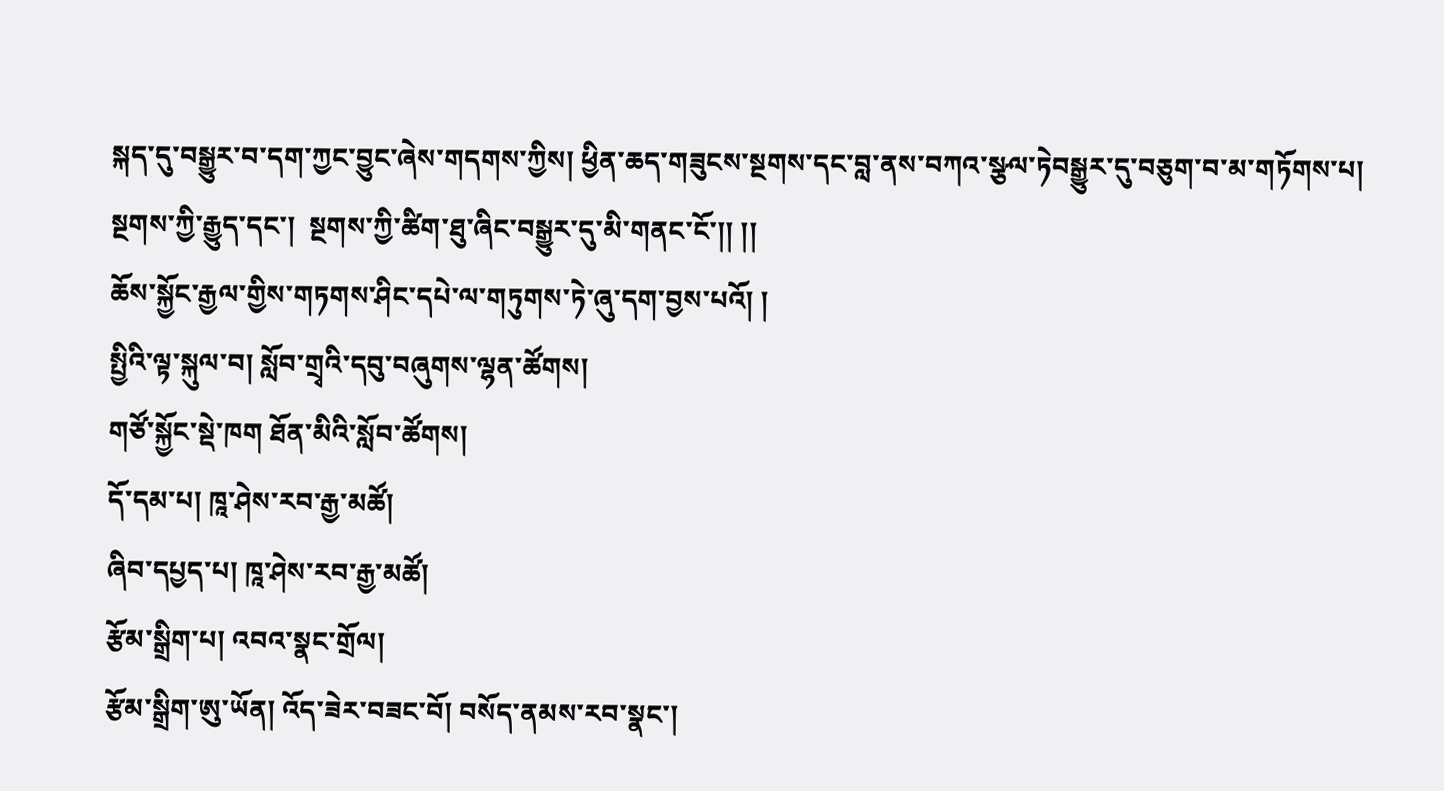སྐད་དུ་བསྒྱུར་བ་དག་ཀྱང་བྱུང་ཞེས་གདགས་ཀྱིས། ཕྱིན་ཆད་གཟུངས་སྔགས་དང་བླ་ནས་བཀའ་སྩལ་ཏེབསྒྱུར་དུ་བཅུག་བ་མ་གཏོགས་པ།     སྔགས་ཀྱི་རྒྱུད་དང་།  སྔགས་ཀྱི་ཚིག་ཐུ་ཞིང་བསྒྱུར་དུ་མི་གནང་ངོ་།། །།
ཆོས་སྐྱོང་རྒྱལ་གྱིས་གཏགས་ཤིང་དཔེ་ལ་གཏུགས་ཏེ་ཞུ་དག་བྱས་པའོ། །
སྤྱིའི་ལྟ་སྐུལ་བ། སློབ་གྲྭའི་དབུ་བཞུགས་ལྷན་ཚོགས།
གཙོ་སྐྱོང་སྡེ་ཁག ཐོན་མིའི་སློབ་ཚོགས།
དོ་དམ་པ། ཁཱ་ཤེས་རབ་རྒྱ་མཚོ།
ཞིབ་དཔྱད་པ། ཁཱ་ཤེས་རབ་རྒྱ་མཚོ།
རྩོམ་སྒྲིག་པ། འབའ་སྣང་གྲོལ།
རྩོམ་སྒྲིག་ཨུ་ཡོན། འོད་ཟེར་བཟང་བོ། བསོད་ནམས་རབ་སྣང་།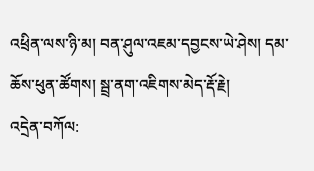འཕྲིན་ལས་ཉི་མ། བན་ཤུལ་འཇམ་དབྱངས་ཡེ་ཤེས། དམ་ཆོས་ཕུན་ཚོགས། སྦྲ་ནག་འཇིགས་མེད་རྡོ་རྗེ།
འདྲེན་བཀོལ: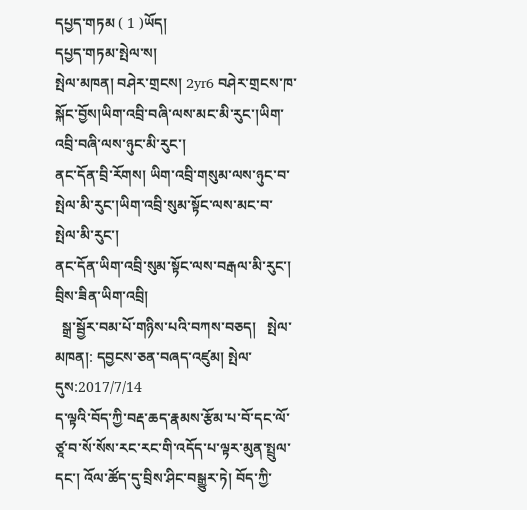དཔྱད་གཏམ ( 1 )ཡོད།
དཔྱད་གཏམ་སྤེལ་ས།
སྤེལ་མཁན། བཤེར་གྲངས། 2yr6 བཤེར་གྲངས་ཁ་སྐོང་བྱོས།ཡིག་འབྲི་བཞི་ལས་མང་མི་རུང་།ཡིག་འབྲི་བཞི་ལས་ཉུང་མི་རུང་།
ནང་དོན་བྲི་རོགས། ཡིག་འབྲི་གསུམ་ལས་ཉུང་བ་སྤེལ་མི་རུང་།ཡིག་འབྲི་སུམ་སྟོང་ལས་མང་བ་སྤེལ་མི་རུང་།
ནང་དོན་ཡིག་འབྲི་སུམ་སྟོང་ལས་བརྒལ་མི་རུང་། བྲིས་ཟིན་ཡིག་འབྲི།
  སྒྲ་སྦྱོར་བམ་པོ་གཉིས་པའི་བཀས་བཅད།   སྤེལ་མཁན།: དབྱངས་ཅན་བཞད་འཛུམ། སྤེལ་དུས:2017/7/14
ད་ལྟའི་བོད་ཀྱི་བརྡ་ཆད་རྣམས་རྩོམ་པ་བོ་དང་ལོ་ཙཱ་བ་སོ་སོས་རང་རང་གི་འདོད་པ་ལྟར་མུན་སྤྲུལ་དང་། འོལ་ཚོད་དུ་བྲིས་ཤིང་བསྒྱུར་ཏེ། བོད་ཀྱི་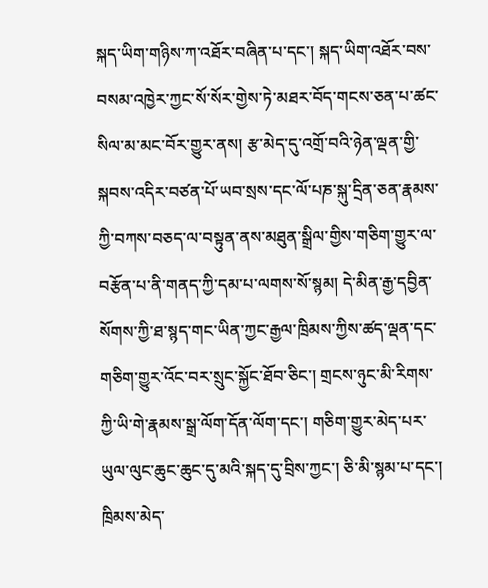སྐད་ཡིག་གཉིས་ཀ་འཐོར་བཞིན་པ་དང་། སྐད་ཡིག་འཐོར་བས་བསམ་འཁྱེར་ཀྱང་སོ་སོར་གྱེས་ཏེ་མཐར་བོད་གངས་ཅན་པ་ཚང་སིལ་མ་མང་བོར་གྱུར་ནས། རྩ་མེད་དུ་འགྲོ་བའི་ཉེན་ལྡན་གྱི་སྐབས་འདིར་བཙན་པོ་ཡབ་སྲས་དང་ལོ་པཎ་སྐུ་དྲིན་ཅན་རྣམས་ཀྱི་བཀས་བཅད་ལ་བསྟུན་ནས་མཐུན་སྒྲིལ་གྱིས་གཅིག་གྱུར་ལ་བརྩོན་པ་ནི་གནད་ཀྱི་དམ་པ་ལགས་སོ་སྙམ། དེ་མིན་རྒྱ་དབྱིན་སོགས་ཀྱི་ཐ་སྙད་གང་ཡིན་ཀྱང་རྒྱལ་ཁྲིམས་ཀྱིས་ཚད་ལྡན་དང་གཅིག་གྱུར་འོང་བར་སྲུང་སྐྱོང་ཐོབ་ཅིང་། གྲངས་ཉུང་མི་རིགས་ཀྱི་ཡི་གེ་རྣམས་སྒྲ་ལོག་དོན་ལོག་དང་། གཅིག་གྱུར་མེད་པར་ཡུལ་ལུང་ཆུང་ཆུང་དུ་མའི་སྐད་དུ་བྲིས་ཀྱང་། ཅི་མི་སྙམ་པ་དང་། ཁྲིམས་མེད་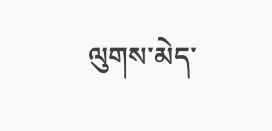ལུགས་མེད་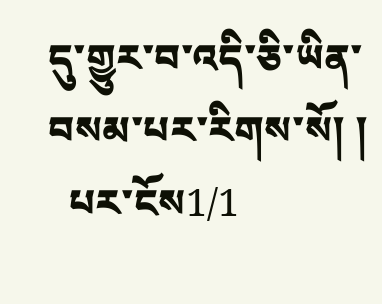དུ་གྱུར་བ་འདི་ཅི་ཡིན་བསམ་པར་རིགས་སོ། །
  པར་ངོས1/1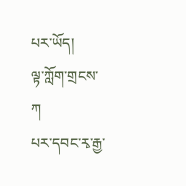པར་ཡོད།
ལྟ་ཀློག་གྲངས་ཀ
པར་དབང་རྭ་རྒྱ་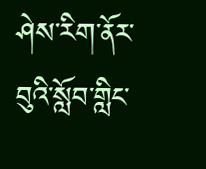ཤེས་རིག་ནོར་བུའི་སློབ་གླིང་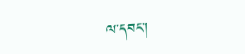ལ་དབང་།